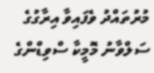މުރުތައްދު ވެފައިވާ އިރާގުގެ ސަލްވާނު މޮމީކާ ސްވިޑްންގެ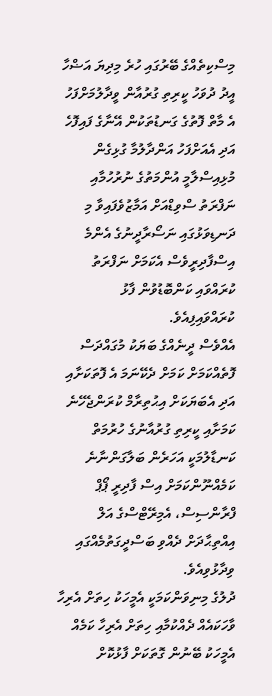މިސްކިތެއްގެ ބޭރުގައި ހުރެ މިދިޔަ އަޟްހާ އީދު ދުވަހު ކީރިތި ގުރުއާން ވީދާލުމަށްފަހު އެ މާތް ފޮތުގެ ގަނޑުތަކުން އޭނާގެ ފައިފޮހެ އަދި އެއަށްފަހު އަންދާލުމާ ގުޅިގެން މުޅިއިސްލާމީ އުންމަތުގެ ނުރުހުމާއި ނަފްރަތު ސްވިޑްއަށް އަމާޒުވެފައިވާ މި ދަނޑިވަޅުގައި ނަސޯރާދީނުގެ އެންމެ އިސްފާދިރީވެސް އެކަމަށް ނަފްރަތު ކުރައްވައި ކަންބޮޑުވުން ފާޅު ކުރައްވައިފިއެވެ.
އެއްވެސް ދީނެއްގެ ބަޔަކު މުގައްދަސް ފޮތެއްކަމަށް ކަމަށް ދެކޭނަމަ އެ ފޮތަކަށާއި އަދި އެބަޔަކަށް އިޙުތިރާމް ކުރަންޖެހޭނެ ކަމަށާއި ކީރިތި ގުރުއާނުގެ ހުރުމަތް ކަނޑާލުމަކީ އަހަރެން ބަލާގަންނާނެ ކަމެއްނޫންކަމަށް އިސް ފާދިރީ ޕޯޕް ފްރާންސިސް، އެމިރޭޓްސްގެ އަލް އިއްތިޙާދަށް ދެއްވި ބަސްދީގަތުމެއްގައި ވިދާޅުވިއެވެ.
ދުލުގެ މިނިވަންކަމަކީ އެމީހަކު ހިތަށް އެރިހާ ވާހަކައެއް ދެއްކުމާއި ހިތަށް އެރިހާ ކަމެއް އެމީހަކު ބޭނުން ގޮތަކަށް ފާޅުކޮށް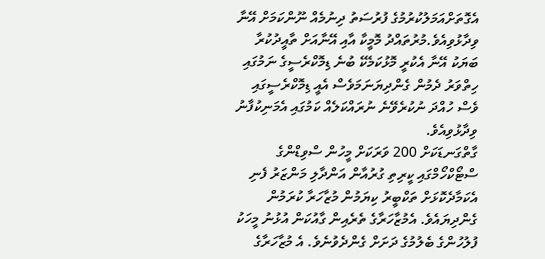އެގޮތަށްއަމަލުކުރުމުގެ ފުރުސަތު ދިނުމެއް ނޫންކަމަށް އޭނާ ވިދާޅުވިއެވެ.މުރުތައްދު މޮމީކާ އާއި އޭނާއަށް ތާއީދުކުރާ ބަޔަކު އޭނާ އެކުރީ މޮޅުކަމެކޭ ބުނެ ޑިމޮކްރެސީގެ ނަމުގައި ހިތްވަރު ދެމުން ގެންދިޔަނަމަވެސް އެއީ ޑިމޮކްރެސީގައި ވެސް ހުއްދަ ނުކުރެވޭނެ ނުރައްކަލެއް ކަމުގައި އެމަނިކުފާނު ވިދާޅުވިއެވެ.
ގާތްގަނޑަކަށް 200 ވަރަކަށް މީހުން ސްވިޑްންގެ ސްޓޯކްހޯމްގައި ކީރިތި ގުރުއާން އަންދާލި މަންޒަރު ފެނި އެކަމާދެކޮޅަށް ތަކްބީރު ކިޔަމުން މުޒާހަރާ ކުރަމުން ގެންދިޔައެވެ. އެމުޒާހަރާގެ ތެރެއިން ގާއުކަން އުޅުނު މީހަކު ފުލުހުންގެ ބެލުމުގެ ދަށަށް ގެންދެވުނެވެ. އެ މުޒާހަރާގެ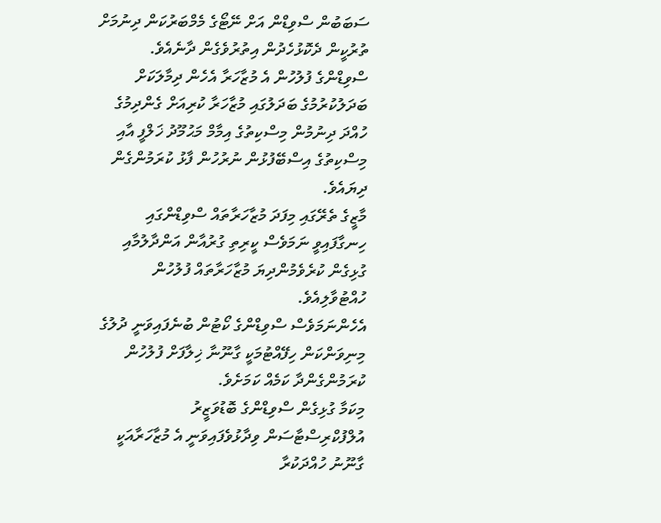ސަބަބުން ސްވިޑްން އަށް ނޭޓޯގެ މެމްބަރުކަން ދިނުމަށް ތުރުކީން ދެކޮޅުހެދުން އިތުރުވެގެން ދާނެއެވެ.
ސްވިޑްންގެ ފުލުހުން އެ މުޒާހަރާ އެހެން ދިމާލަކަށް ބަދަލުކުރުމުގެ ބަދަލުގައި މުޒާހަރާ ކުރިއަށް ގެންދިމުގެ ހުއްދަ ދިނުމުން މިސްކިތުގެ އިމާމް މަޙުމޫދު ޚަލްފީ އާއި މިސްކިތުގެ އިސްބޭފުޅުން ނުރުހުން ފާޅު ކުރަމުންގެން ދިޔައެވެ.
މާޒީގެ ތެރޭގައި މިފަދަ މުޒާހަރާތައް ސްވިޑްންގައި ހިނގާފައިވީ ނަމަވެސް ކީރިތި ގުރުއާން އަންދާލުމާއި ގުޅިގެން ކުރެވެމުންދިޔަ މުޒާހަރާތައް ފުލުހުން ހުއްޓުވާލިއެވެ.
އެހެންނަމަވެސް ސްވިޑްންގެ ކޯޓުން ބުނެފައިވަނީ ދުލުގެ މިނިވަންކަން ހިފޭއްޓުމަކީ ގާނޫނާ ޚިލާފަށް ފުލުހުން ކުރަމުންގެންދާ ކަމެއް ކަމަށެވެ.
މިކަމާ ގުޅިގެން ސްވިޑްންގެ ބޮޑުވަޒީރު އުލްފުކްރިސްޓާސަން ވިދާޅުވެފައިވަނީ އެ މުޒާހަރާއަކީ ގާނޫނު ހުއްދަކުރާ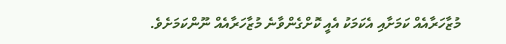މުޒާހަރާއެއް ކަމަށާއި އެކަމަކު އެއީ ކޮށްގެންވާނެ މުޒާހަރާއެއް ނޫންކަމަށެވެ.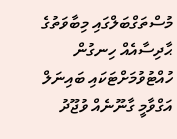މުސްތަގްބަލްގައި މިބާވަތުގެ ޙާދިސާއެއް ހިނގުން ހުއްޓުވުމަށްޓަކައި ބައިނަލް އަގްވާމީ ގާނޫނެއް ވުޖޫދު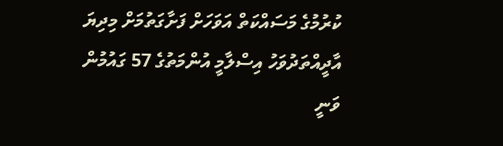ކުރުމުގެ މަސައްކަތް އަވަހަށް ފަށާގަތުމަށް މިދިޔަ އާދީއްތަދުވަހު އިސްލާމީ އުންމަތުގެ 57 ގައުމުން ވަނީ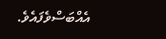އެއްބަސްވެފައެވެ.